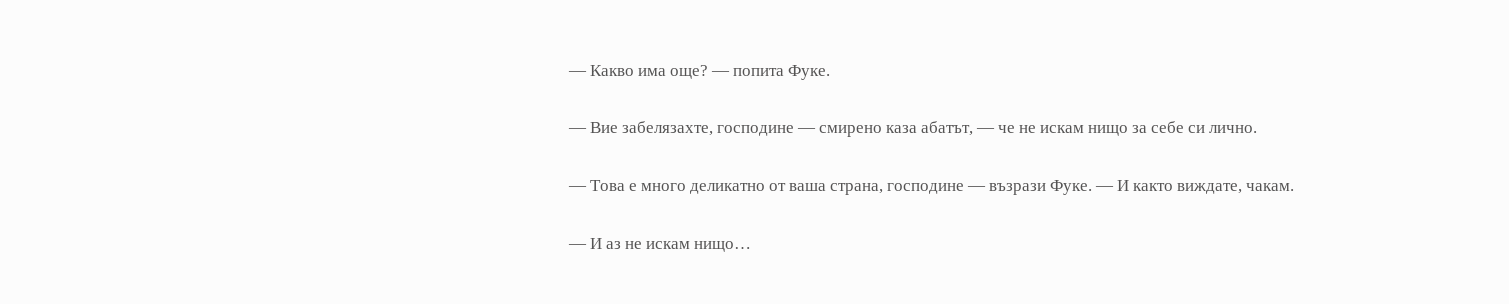— Какво има още? — попита Фуке.

— Вие забелязахте, господине — смирено каза абатът, — че не искам нищо за себе си лично.

— Това е много деликатно от ваша страна, господине — възрази Фуке. — И както виждате, чакам.

— И аз не искам нищо…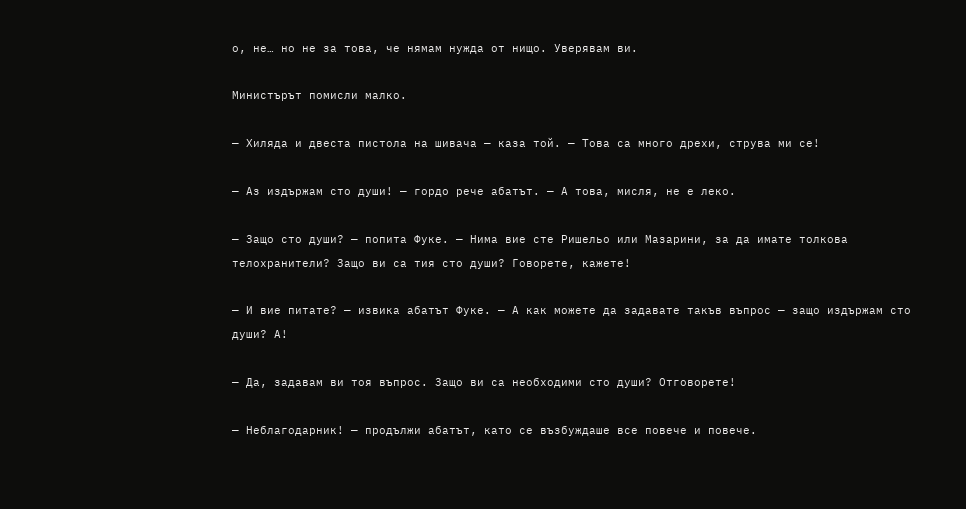о, не… но не за това, че нямам нужда от нищо. Уверявам ви.

Министърът помисли малко.

— Хиляда и двеста пистола на шивача — каза той. — Това са много дрехи, струва ми се!

— Аз издържам сто души! — гордо рече абатът. — А това, мисля, не е леко.

— Защо сто души? — попита Фуке. — Нима вие сте Ришельо или Мазарини, за да имате толкова телохранители? Защо ви са тия сто души? Говорете, кажете!

— И вие питате? — извика абатът Фуке. — А как можете да задавате такъв въпрос — защо издържам сто души? А!

— Да, задавам ви тоя въпрос. Защо ви са необходими сто души? Отговорете!

— Неблагодарник! — продължи абатът, като се възбуждаше все повече и повече.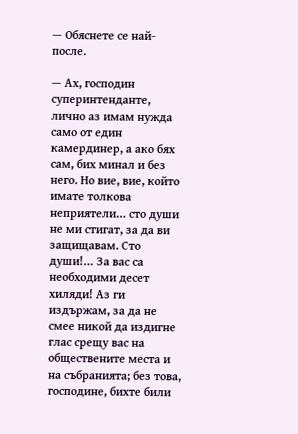— Обяснете се най-после.

— Ах, господин суперинтенданте, лично аз имам нужда само от един камердинер, а ако бях сам, бих минал и без него. Но вие, вие, който имате толкова неприятели… сто души не ми стигат, за да ви защищавам. Сто души!… За вас са необходими десет хиляди! Аз ги издържам, за да не смее никой да издигне глас срещу вас на обществените места и на събранията; без това, господине, бихте били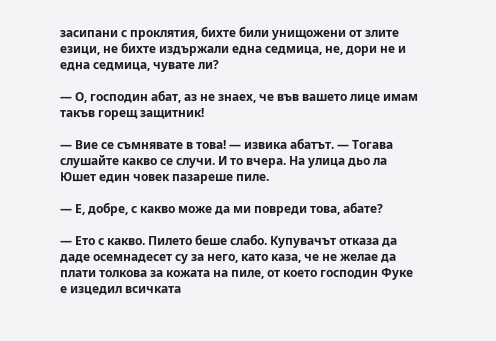засипани с проклятия, бихте били унищожени от злите езици, не бихте издържали една седмица, не, дори не и една седмица, чувате ли?

— О, господин абат, аз не знаех, че във вашето лице имам такъв горещ защитник!

— Вие се съмнявате в това! — извика абатът. — Тогава слушайте какво се случи. И то вчера. На улица дьо ла Юшет един човек пазареше пиле.

— Е, добре, с какво може да ми повреди това, абате?

— Ето с какво. Пилето беше слабо. Купувачът отказа да даде осемнадесет су за него, като каза, че не желае да плати толкова за кожата на пиле, от което господин Фуке е изцедил всичката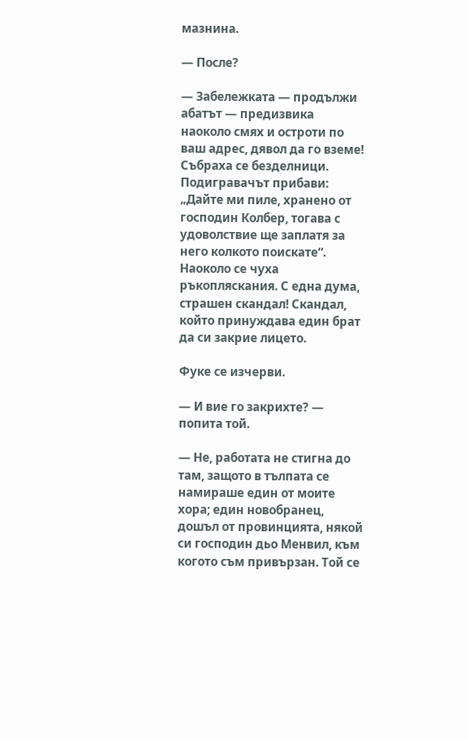мазнина.

— После?

— Забележката — продължи абатът — предизвика наоколо смях и остроти по ваш адрес, дявол да го вземе! Събраха се безделници. Подигравачът прибави: „Дайте ми пиле, хранено от господин Колбер, тогава с удоволствие ще заплатя за него колкото поискате“. Наоколо се чуха ръкопляскания. С една дума, страшен скандал! Скандал, който принуждава един брат да си закрие лицето.

Фуке се изчерви.

— И вие го закрихте? — попита той.

— Не, работата не стигна до там, защото в тълпата се намираше един от моите хора; един новобранец, дошъл от провинцията, някой си господин дьо Менвил, към когото съм привързан. Той се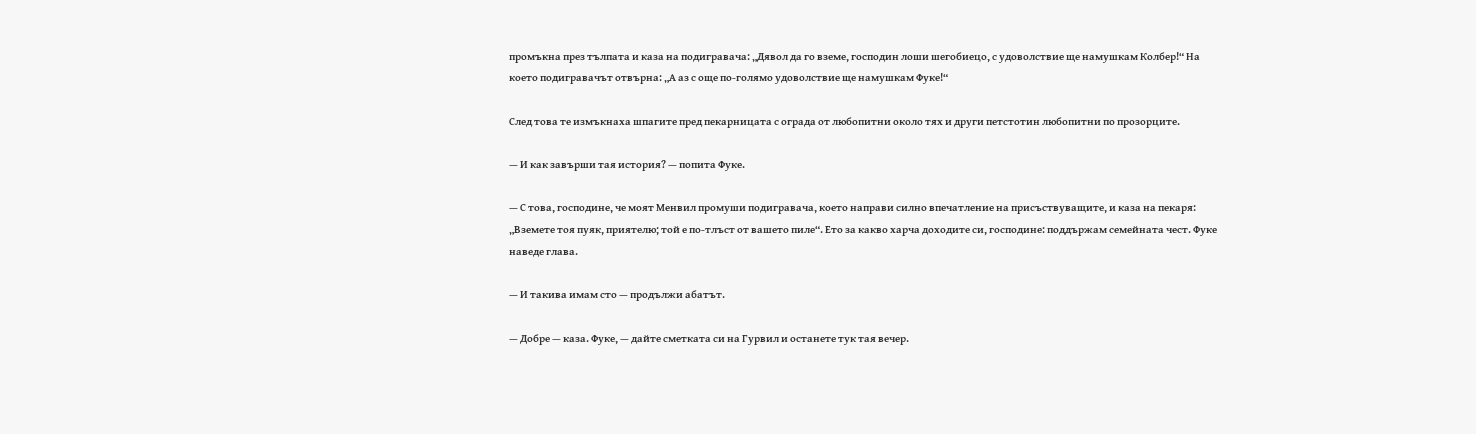промъкна през тълпата и каза на подигравача: „Дявол да го вземе, господин лоши шегобиецо, с удоволствие ще намушкам Колбер!“ На което подигравачът отвърна: „А аз с още по-голямо удоволствие ще намушкам Фуке!“

След това те измъкнаха шпагите пред пекарницата с ограда от любопитни около тях и други петстотин любопитни по прозорците.

— И как завърши тая история? — попита Фуке.

— С това, господине, че моят Менвил промуши подигравача, което направи силно впечатление на присъствуващите, и каза на пекаря: „Вземете тоя пуяк, приятелю; той е по-тлъст от вашето пиле“. Ето за какво харча доходите си, господине: поддържам семейната чест. Фуке наведе глава.

— И такива имам сто — продължи абатът.

— Добре — каза. Фуке, — дайте сметката си на Гурвил и останете тук тая вечер.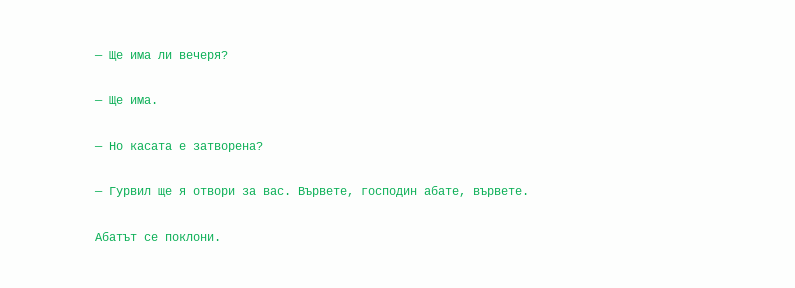— Ще има ли вечеря?

— Ще има.

— Но касата е затворена?

— Гурвил ще я отвори за вас. Вървете, господин абате, вървете.

Абатът се поклони.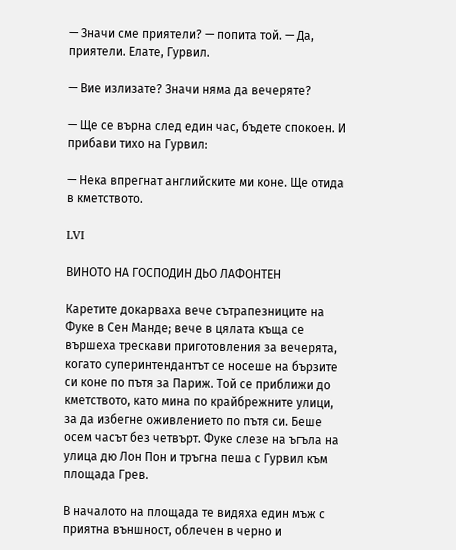— Значи сме приятели? — попита той. — Да, приятели. Елате, Гурвил.

— Вие излизате? Значи няма да вечеряте?

— Ще се върна след един час, бъдете спокоен. И прибави тихо на Гурвил:

— Нека впрегнат английските ми коне. Ще отида в кметството.

LVI

ВИНОТО НА ГОСПОДИН ДЬО ЛАФОНТЕН

Каретите докарваха вече сътрапезниците на Фуке в Сен Манде; вече в цялата къща се вършеха трескави приготовления за вечерята, когато суперинтендантът се носеше на бързите си коне по пътя за Париж. Той се приближи до кметството, като мина по крайбрежните улици, за да избегне оживлението по пътя си. Беше осем часът без четвърт. Фуке слезе на ъгъла на улица дю Лон Пон и тръгна пеша с Гурвил към площада Грев.

В началото на площада те видяха един мъж с приятна външност, облечен в черно и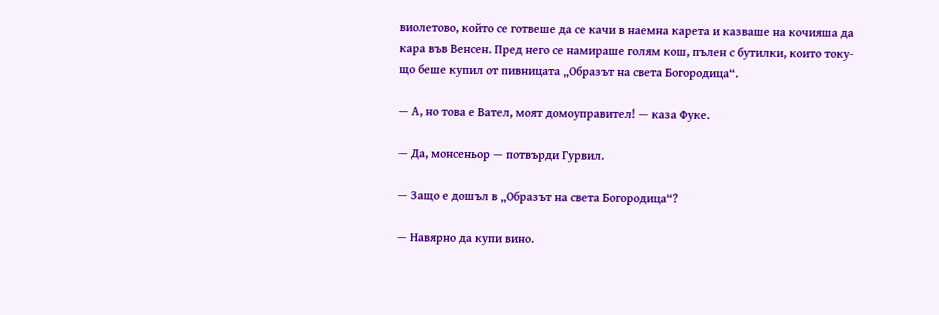виолетово, който се готвеше да се качи в наемна карета и казваше на кочияша да кара във Венсен. Пред него се намираше голям кош, пълен с бутилки, които току-що беше купил от пивницата „Образът на света Богородица“.

— А, но това е Вател, моят домоуправител! — каза Фуке.

— Да, монсеньор — потвърди Гурвил.

— Защо е дошъл в „Образът на света Богородица“?

— Навярно да купи вино.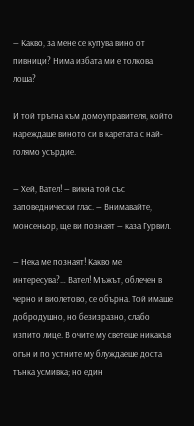— Какво, за мене се купува вино от пивници? Нима избата ми е толкова лоша?

И той тръгна към домоуправителя, който нареждаше виното си в каретата с най-голямо усърдие.

— Хей, Вател! — викна той със заповеднически глас. — Внимавайте, монсеньор, ще ви познаят — каза Гурвил.

— Нека ме познаят! Какво ме интересува?… Вател! Мъжът, облечен в черно и виолетово, се обърна. Той имаше добродушно, но безизразно, слабо изпито лице. В очите му светеше никакъв огън и по устните му блуждаеше доста тънка усмивка; но един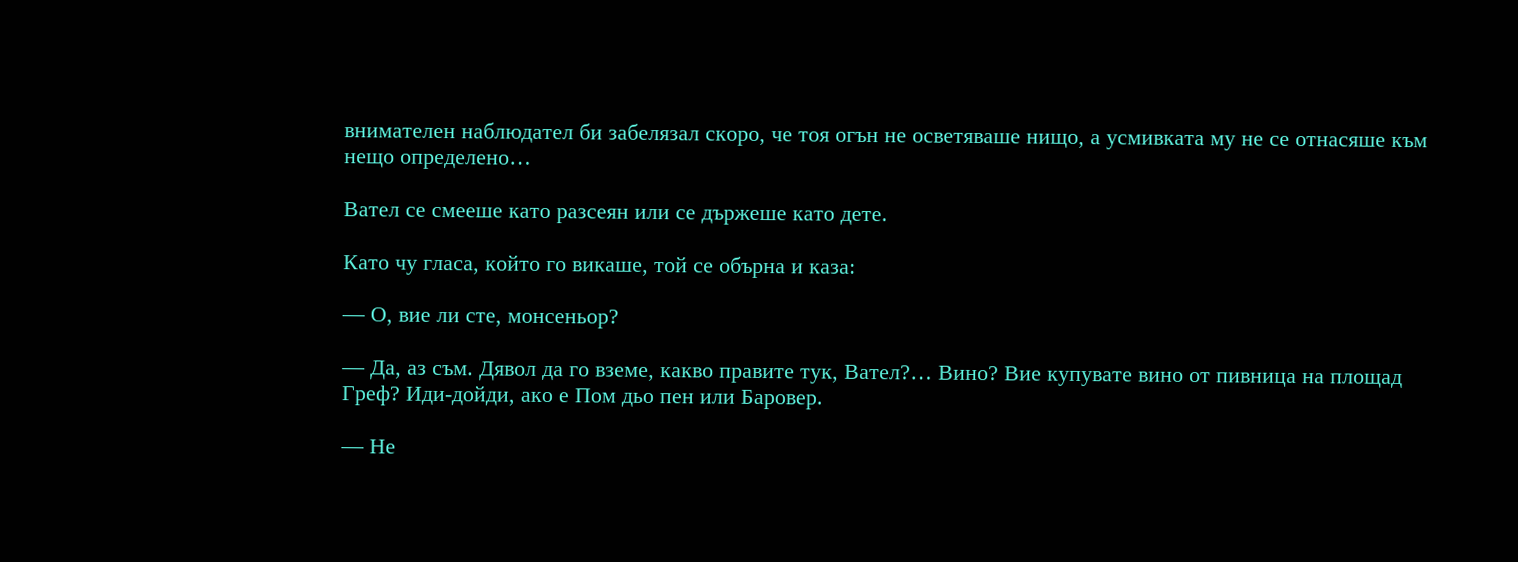внимателен наблюдател би забелязал скоро, че тоя огън не осветяваше нищо, а усмивката му не се отнасяше към нещо определено…

Вател се смееше като разсеян или се държеше като дете.

Като чу гласа, който го викаше, той се обърна и каза:

— О, вие ли сте, монсеньор?

— Да, аз съм. Дявол да го вземе, какво правите тук, Вател?… Вино? Вие купувате вино от пивница на площад Греф? Иди-дойди, ако е Пом дьо пен или Баровер.

— Не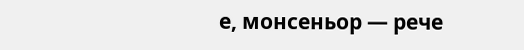е, монсеньор — рече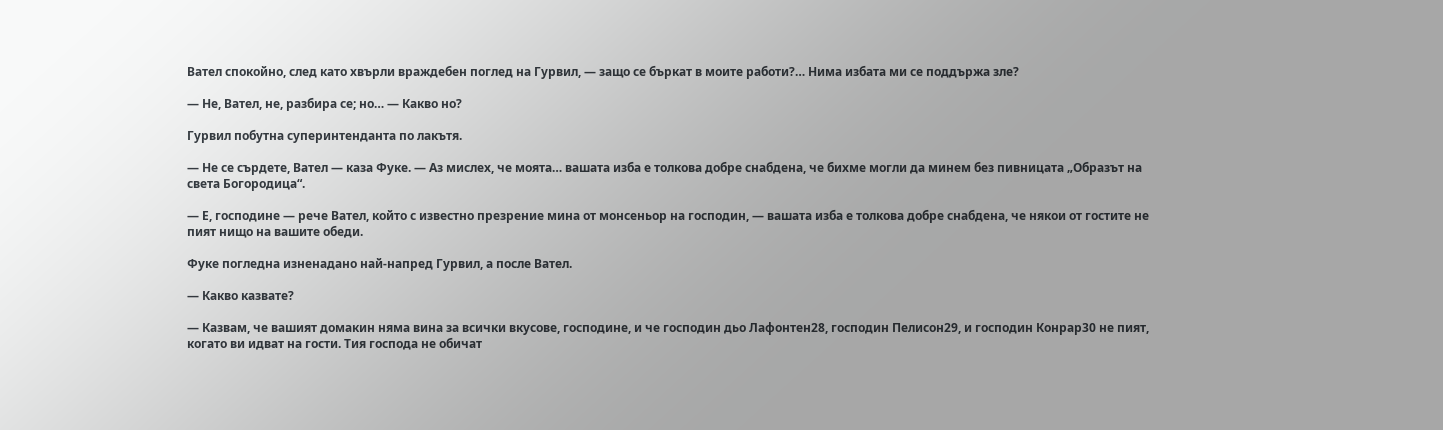Вател спокойно, след като хвърли враждебен поглед на Гурвил, — защо се бъркат в моите работи?… Нима избата ми се поддържа зле?

— Не, Вател, не, разбира се; но… — Какво но?

Гурвил побутна суперинтенданта по лакътя.

— Не се сърдете, Вател — каза Фуке. — Аз мислех, че моята… вашата изба е толкова добре снабдена, че бихме могли да минем без пивницата „Образът на света Богородица“.

— Е, господине — рече Вател, който с известно презрение мина от монсеньор на господин, — вашата изба е толкова добре снабдена, че някои от гостите не пият нищо на вашите обеди.

Фуке погледна изненадано най-напред Гурвил, а после Вател.

— Какво казвате?

— Казвам, че вашият домакин няма вина за всички вкусове, господине, и че господин дьо Лафонтен28, господин Пелисон29, и господин Конрар30 не пият, когато ви идват на гости. Тия господа не обичат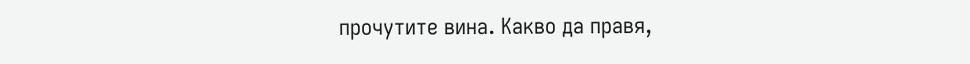прочутите вина. Какво да правя,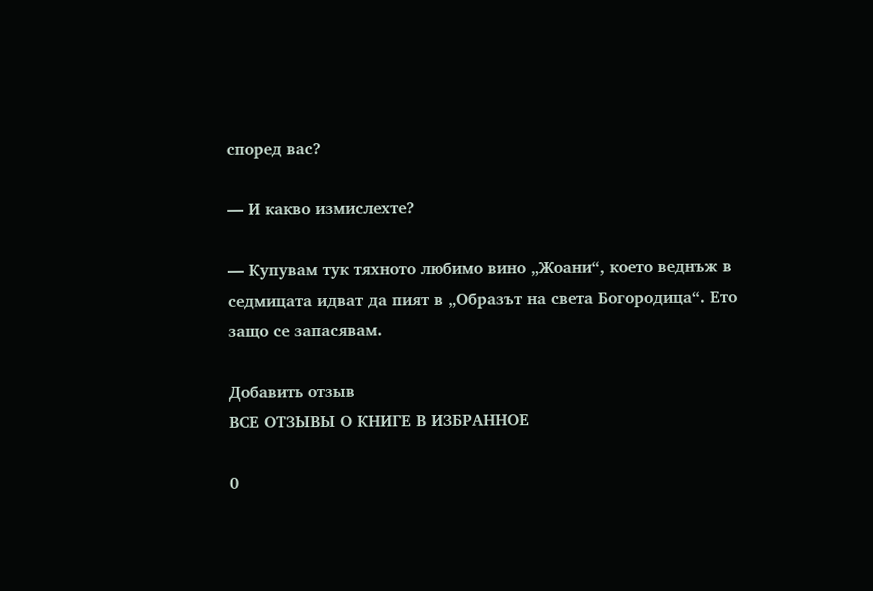според вас?

— И какво измислехте?

— Купувам тук тяхното любимо вино „Жоани“, което веднъж в седмицата идват да пият в „Образът на света Богородица“. Ето защо се запасявам.

Добавить отзыв
ВСЕ ОТЗЫВЫ О КНИГЕ В ИЗБРАННОЕ

0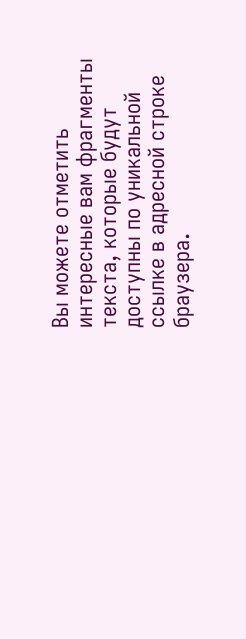Вы можете отметить интересные вам фрагменты текста, которые будут доступны по уникальной ссылке в адресной строке браузера.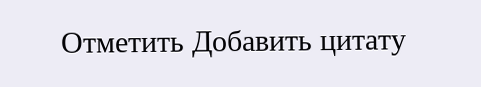Отметить Добавить цитату